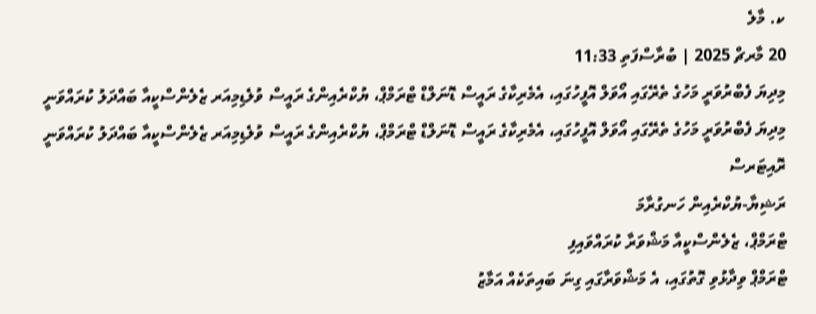ކ. މާލެ
20 މާރޗް 2025 | ބުރާސްފަތި 11:33
މިދިޔަ ފެބްރުވަރީ މަހުގެ ތެރޭގައި އޯވަލް އޮފީހުގައި، އެމެރިކާގެ ރައީސް ޑޮނަލްޑް ޓްރަމްޕް، ޔުކްރެއިންގެ ރައީސް ވުލެޑިމިއަރ ޒެލެންސްކީއާ ބައްދަލު ކުރައްވަނީ
މިދިޔަ ފެބްރުވަރީ މަހުގެ ތެރޭގައި އޯވަލް އޮފީހުގައި، އެމެރިކާގެ ރައީސް ޑޮނަލްޑް ޓްރަމްޕް، ޔުކްރެއިންގެ ރައީސް ވުލެޑިމިއަރ ޒެލެންސްކީއާ ބައްދަލު ކުރައްވަނީ
ރޮއިޓަރސް
ރަޝިޔާ-ޔުކްރެއިން ހަނގުރާމަ
ޓްރަމްޕް، ޒެލެންސްކީއާ މަޝްވަރާ ކުރައްވައިފި
ޓްރަމްޕް ވިދާޅުވި ގޮތުގައި، އެ މަޝްވަރާގައި ގިނަ ބައިތަކެއް އަމާޒު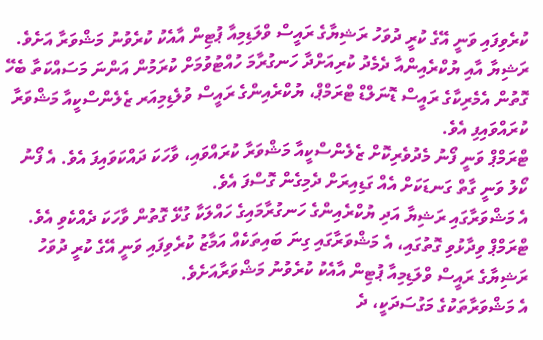ކުރެވިފައި ވަނީ އޭގެ ކުރީ ދުވަހު ރަޝިޔާގެ ރައީސް ވްލަޑިމިއާ ޕުޓިން އާއެކު ކުރެވުނު މަޝްވަރާ އަށެވެ.
ރަޝިޔާ އާއި ޔުކްރެއިންއާ ދެމެދު ކުރިއަށްދާ ހަނގުރާމަ ހުއްޓުވުމަށް ކުރަމުން އަންނަ މަސައްކަތާ ބެހޭ ގޮތުން އެމެރިކާގެ ރައީސް ޑޮނަލްޑް ޓްރަމްޕް، ޔުކްރެއިންގެ ރައީސް ވުލެޑިމިއަރ ޒެލެންސްކީއާ މަޝްވަރާ ކުރައްވައިފި އެވެ.
ޓްރަމްޕް ވަނީ ފޯނު މެދުވެރިކޮށް ޒެލެންސްކީއާ މަޝްވަރާ ކުރައްވައި، ވާހަކަ ދައްކަވައިފަ އެވެ. އެ ފޯނު ކޯލު ވަނީ ގާތް ގަނޑަކަށް އެއް ގަޑިއިރަށް ދެމިގެން ގޮސްފަ އެވެ.
އެ މަޝްވަރާގައި ރަޝިޔާ އަދި ޔުކްރެއިންގެ ހަނގުރާމައިގެ ހައްލަކާ ގުޅޭ ގޮތުން ވާހަކަ ދެއްކެވި އެވެ. ޓްރަމްޕް ވިދާޅުވި ގޮތުގައި، އެ މަޝްވަރާގައި ގިނަ ބައިތަކެއް އަމާޒު ކުރެވިފައި ވަނީ އޭގެ ކުރީ ދުވަހު ރަޝިޔާގެ ރައީސް ވްލަޑިމިއާ ޕުޓިން އާއެކު ކުރެވުނު މަޝްވަރާއަށެވެ.
އެ މަޝްވަރާތަކުގެ މަގުސަދަކީ، ދެ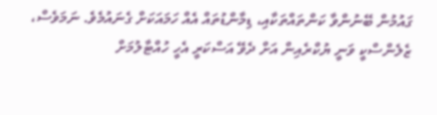ގައުމުން ބޭނުންވާ ކަންތައްތަކާއި، ޑިމާންޑުތައް އެއް ހަމައަކަށް ގެނައުމެވެ. ނަމަވެސް، ޒެލެންސްކީ ވަނީ ޔުކްރެއިން އަށް ދެވޭ އަސްކަރީ އެހީ ހުއްޓާލުމަށް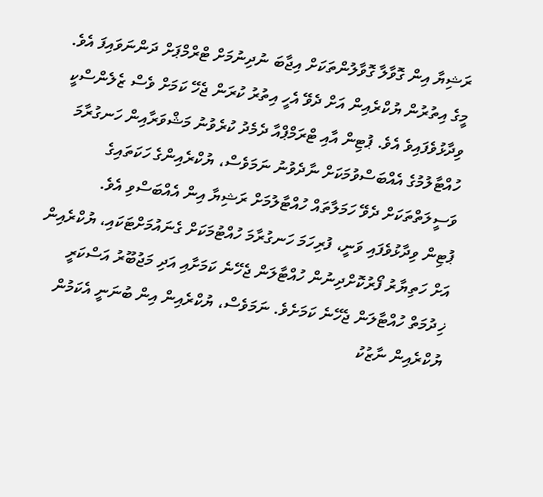ރަޝިޔާ އިން ގޮވާލާ ގޮވާލުންތަކަށް އިޖާބަ ނުދިނުމަށް ޓްރްމްޕަށް ދަންނަވައިފަ އެވެ.
މީގެ އިތުރުން ޔުކްރެއިން އަށް ދެވޭ އެހީ އިތުރު ކުރަން ޖެހޭ ކަމަށް ވެސް ޒެލެންސްކީ ވިދާޅުވެފައިވެ އެވެ. ޕުޓިން އާއި ޓްރަމްޕްއާ ދެމެދު ކުރެވުނު މަޝްވަރާއިން ހަނގުރާމަ ހުއްޓާލުމުގެ އެއްބަސްވުމަކަށް ނާދެވުނު ނަމަވެސް، ޔުކްރެއިންގެ ހަކަތައިގެ ވަސީލަތްތަކަށް ދެވޭ ހަމަލާތައް ހުއްޓާލުމަށް ރަޝިޔާ އިން އެއްބަސްވި އެވެ.
ޕުޓިން ވިދާޅުވެފައި ވަނީ، ފުރިހަމަ ހަނގުރާމަ ހުއްޓުމަކަށް ގެނައުމަށްޓަކައި، ޔުކްރެއިން އަށް ހަތިޔާރު ފޯރުކޮށްދިނުން ހުއްޓާލަން ޖެހޭނެ ކަމަށާއި އަދި މަޖުބޫރު އަސްކަރީ ޚިދުމަތް ހުއްޓާލަން ޖެހޭނެ ކަމަށެވެ. ނަމަވެސް، ޔުކްރެއިން އިން ބުނަނީ އެކަމުން ޔުކްރެއިން ނާޒުކު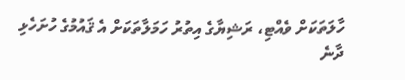ހާލަތަކަށް ވެއްޓި، ރަޝިޔާގެ އިތުރު ހަމަލާތަކަށް އެ ޤައުމުގެ ހުށަހެޅި ދާނެ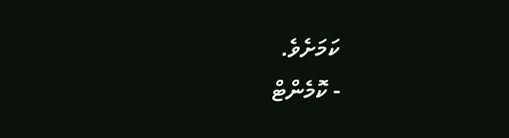ކަމަށެވެ.
- ކޮމެންޓް